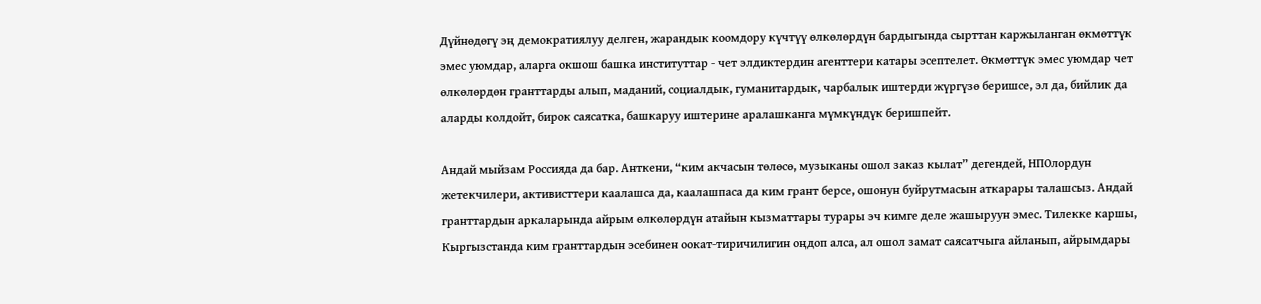Дүйнөдөгү эң демократиялуу делген, жарандык коомдору күчтүү өлкөлөрдүн бардыгында сырттан каржыланган өкмөттүк эмес уюмдар, аларга окшош башка институттар - чет элдиктердин агенттери катары эсептелет. Өкмөттүк эмес уюмдар чет өлкөлөрдөн гранттарды алып, маданий, социалдык, гуманитардык, чарбалык иштерди жүргүзө беришсе, эл да, бийлик да аларды колдойт, бирок саясатка, башкаруу иштерине аралашканга мүмкүндүк беришпейт.

Андай мыйзам Россияда да бар. Анткени, “ким акчасын төлөсө, музыканы ошол заказ кылат” дегендей, НПОлордун жетекчилери, активисттери каалашса да, каалашпаса да ким грант берсе, ошонун буйрутмасын аткарары талашсыз. Андай гранттардын аркаларында айрым өлкөлөрдүн атайын кызматтары турары эч кимге деле жашыруун эмес. Тилекке каршы, Кыргызстанда ким гранттардын эсебинен оокат-тиричилигин оңдоп алса, ал ошол замат саясатчыга айланып, айрымдары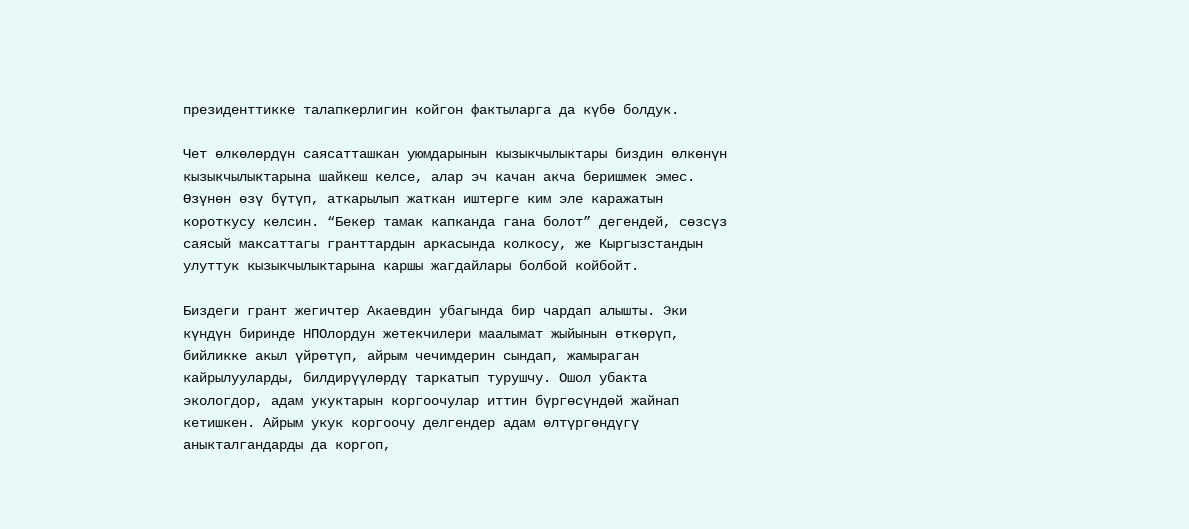президенттикке талапкерлигин койгон фактыларга да күбө болдук.

Чет өлкөлөрдүн саясатташкан уюмдарынын кызыкчылыктары биздин өлкөнүн кызыкчылыктарына шайкеш келсе, алар эч качан акча беришмек эмес. Өзүнөн өзү бүтүп, аткарылып жаткан иштерге ким эле каражатын короткусу келсин. “Бекер тамак капканда гана болот” дегендей, сөзсүз саясый максаттагы гранттардын аркасында колкосу, же Кыргызстандын улуттук кызыкчылыктарына каршы жагдайлары болбой койбойт.

Биздеги грант жегичтер Акаевдин убагында бир чардап алышты. Эки күндүн биринде НПОлордун жетекчилери маалымат жыйынын өткөрүп, бийликке акыл үйрөтүп, айрым чечимдерин сындап, жамыраган кайрылууларды, билдирүүлөрдү таркатып турушчу. Ошол убакта экологдор, адам укуктарын коргоочулар иттин бүргөсүндөй жайнап кетишкен. Айрым укук коргоочу делгендер адам өлтүргөндүгү аныкталгандарды да коргоп,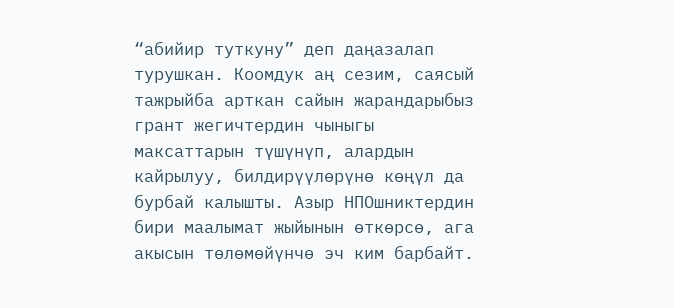“абийир туткуну” деп даңазалап турушкан. Коомдук аң сезим, саясый тажрыйба арткан сайын жарандарыбыз грант жегичтердин чыныгы максаттарын түшүнүп, алардын кайрылуу, билдирүүлөрүнө көңүл да бурбай калышты. Азыр НПОшниктердин бири маалымат жыйынын өткөрсө, ага акысын төлөмөйүнчө эч ким барбайт.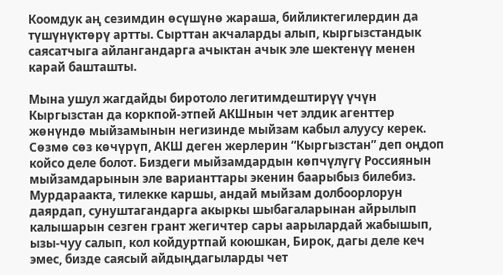Коомдук аң сезимдин өсүшүнө жараша, бийликтегилердин да түшүнүктөрү артты. Сырттан акчаларды алып, кыргызстандык саясатчыга айлангандарга ачыктан ачык эле шектенүү менен карай башташты.

Мына ушул жагдайды биротоло легитимдештирүү үчүн Кыргызстан да коркпой-этпей АКШнын чет элдик агенттер жөнүндө мыйзамынын негизинде мыйзам кабыл алуусу керек. Сөзмө сөз көчүрүп, АКШ деген жерлерин “Кыргызстан” деп оңдоп койсо деле болот. Биздеги мыйзамдардын көпчүлүгү Россиянын мыйзамдарынын эле варианттары экенин баарыбыз билебиз. Мурдараакта, тилекке каршы, андай мыйзам долбоорлорун даярдап, сунуштагандарга акыркы шыбагаларынан айрылып калышарын сезген грант жегичтер сары аарылардай жабышып, ызы-чуу салып, кол койдуртпай коюшкан, Бирок, дагы деле кеч эмес, бизде саясый айдыңдагыларды чет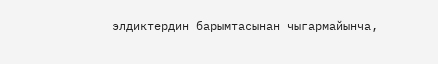элдиктердин барымтасынан чыгармайынча,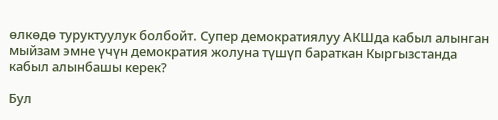өлкөдө туруктуулук болбойт. Супер демократиялуу АКШда кабыл алынган мыйзам эмне үчүн демократия жолуна түшүп бараткан Кыргызстанда кабыл алынбашы керек?

Бул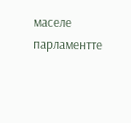маселе парламентте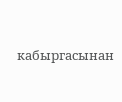кабыргасынан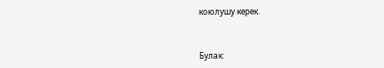коюлушу керек.



Булак: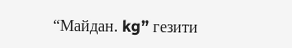“Майдан. kg” гезити